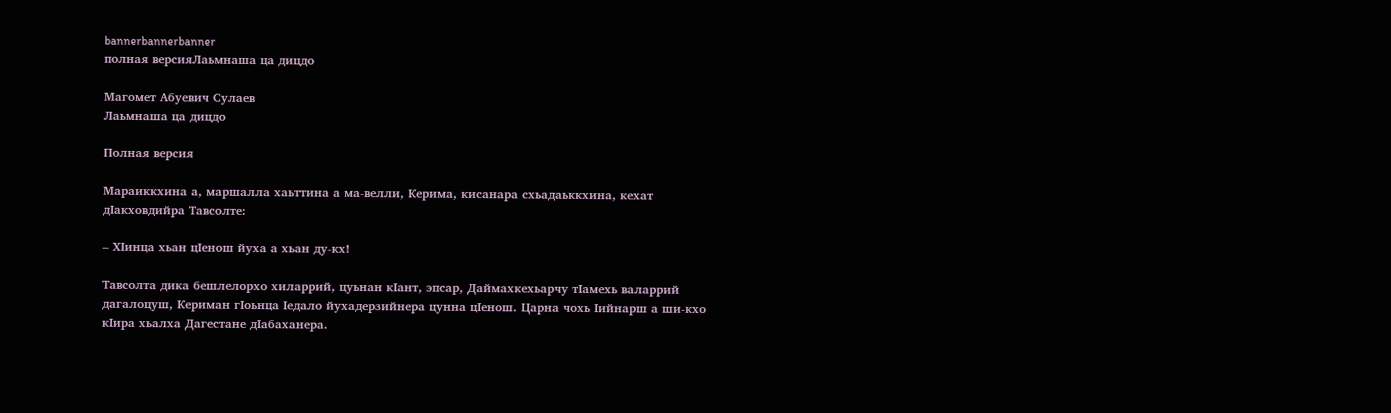bannerbannerbanner
полная версияЛаьмнаша ца дицдо

Магомет Абуевич Сулаев
Лаьмнаша ца дицдо

Полная версия

Мараиккхина а, маршалла хаьттина а ма-велли, Керима, кисанара схьадаьккхина, кехат дIакховдийра Тавсолте:

– ХIинца хьан цIенош йуха а хьан ду-кх!

Тавсолта дика бешлелорхо хиларрий, цуьнан кIант, эпсар, Даймахкехьарчу тIамехь валаррий дагалоцуш, Кериман гIoьнца Iедало йухадерзийнера цунна цIенош. Царна чохь Iийнарш а ши-кхо кIира хьалха Дагестане дIабаханера.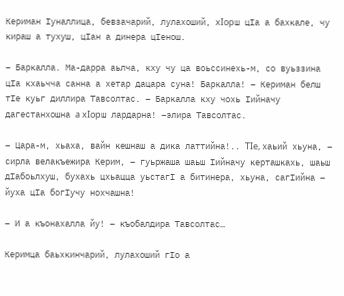Кериман Iуналлица, бевзачарий, лулахоший, xIopш цIа а бахкале, чу кираш а тухуш, цIан а динера цIенош.

– Баркалла. Ма-дарра аьлча, кху чу ца воьссинехь-м, со вуьззина цIа кхаьчча санна а хетар дацара суна! Баркалла! – Кериман белш тIе куьг диллира Тавсолтас. – Баркалла кху чохь Iийначу дагестанхошна a xIopш лардарна! –элира Тавсолтас.

– Цара-м, хьаха, вайн кешнаш а дика латтийна!.. TIe, хаьий хьуна, – сирла велакъежира Керим, – гуьржаша шаьш Iийначу керташкахь, шаьш дIабоьлхуш, бухахь цхьацца уьстагI а битинера, хьуна, сагIийна – йуха цIа богIучу нохчашна!

– И а къонахалла йу! – къобалдира Тавсолтас…

Керимца баьхкинчарий, лулахоший гIo а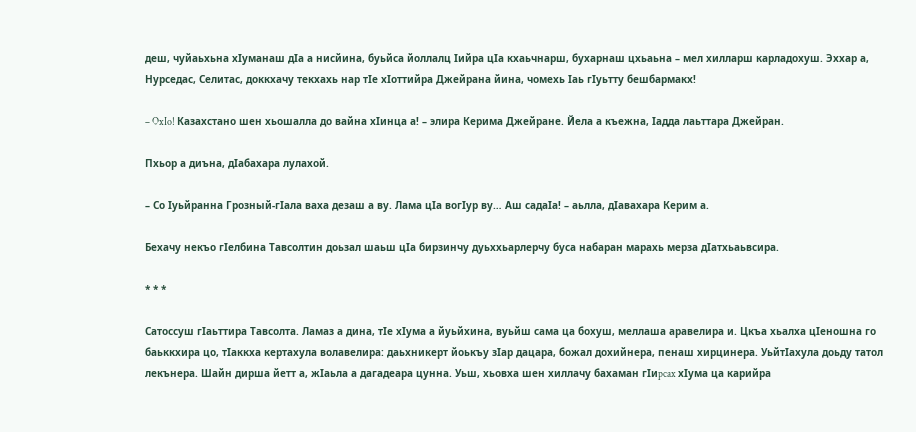деш, чуйаьхьна хIуманаш дIа а нисйина, буьйса йоллалц Iийра цIа кхаьчнарш, бухарнаш цхьаьна – мел хилларш карладохуш. Эххар а, Нурседас, Селитас, доккхачу текхахь нар тIе хIоттийра Джейрана йина, чомехь Iаь гIуьтту бешбармакх!

– OxIo! Казахстано шен хьошалла до вайна хIинца а! – элира Керима Джейране. Йела а къежна, Iадда лаьттара Джейран.

Пхьор а диъна, дIабахара лулахой.

– Со Iуьйранна Грозный-гIала ваха дезаш а ву. Лама цIа вогIур ву… Аш садаIа! – аьлла, дIавахара Керим а.

Бехачу некъо гIелбина Тавсолтин доьзал шаьш цIа бирзинчу дуьххьарлерчу буса набаран марахь мерза дIатхьаьвсира.

* * *

Сатоссуш гIаьттира Тавсолта. Ламаз а дина, тIе хIума а йуьйхина, вуьйш сама ца бохуш, меллаша аравелира и. Цкъа хьалха цIеношна го баьккхира цо, тIаккха кертахула волавелира: даьхникерт йоькъу зIар дацара, божал дохийнера, пенаш хирцинера. УьйтIахула доьду татол лекънера. Шайн дирша йетт а, жIаьла а дагадеара цунна. Уьш, хьовха шен хиллачу бахаман гIиpcax хIума ца карийра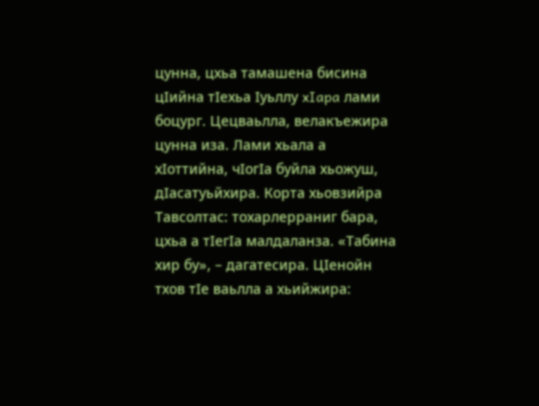цунна, цхьа тамашена бисина цIийна тIехьа Iуьллу xIapa лами боцург. Цецваьлла, велакъежира цунна иза. Лами хьала а хIоттийна, чIогIа буйла хьожуш, дIасатуьйхира. Корта хьовзийра Тавсолтас: тохарлерраниг бара, цхьа а тIегIа малдаланза. «Табина хир бу», – дагатесира. ЦIенойн тхов тIе ваьлла а хьийжира: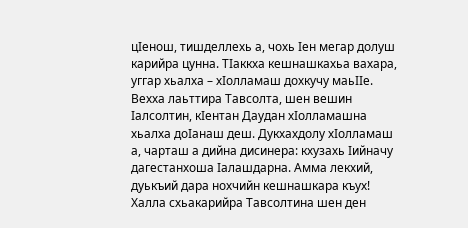цIенош, тишделлехь а, чохь Iен мегар долуш карийра цунна. ТIаккха кешнашкахьа вахара, уггар хьалха – хIолламаш дохкучу маьIIе. Вехха лаьттира Тавсолта, шен вешин Iалсолтин, кIентан Даудан хIолламашна хьалха доIанаш деш. Дукхахдолу хIолламаш а, чарташ а дийна дисинера: кхузахь Iийначу дагестанхоша Iалашдарна. Амма лекхий, дуькъий дара нохчийн кешнашкара къух! Халла схьакарийра Тавсолтина шен ден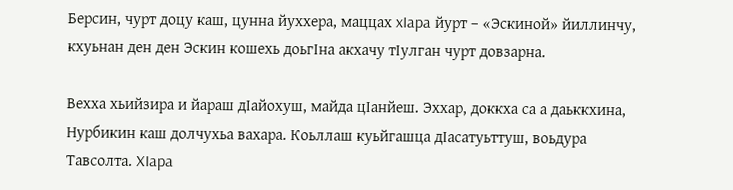Берсин, чурт доцу каш, цунна йуххера, маццах xIapa йурт – «Эскиной» йиллинчу, кхуьнан ден ден Эскин кошехь доьгIна акхачу тIулган чурт довзарна.

Вехха хьийзира и йараш дIайохуш, майда цIанйеш. Эххар, доккха са а даьккхина, Нурбикин каш долчухьа вахара. Коьллаш куьйгашца дIасатуьттуш, воьдура Тавсолта. XIapa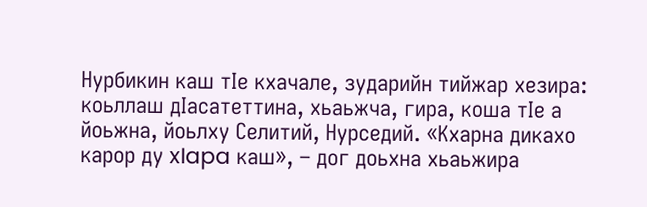Нурбикин каш тIе кхачале, зударийн тийжар хезира: коьллаш дIасатеттина, хьаьжча, гира, коша тIе а йоьжна, йоьлху Селитий, Нурседий. «Кхарна дикахо карор ду xIapa каш», – дог доьхна хьаьжира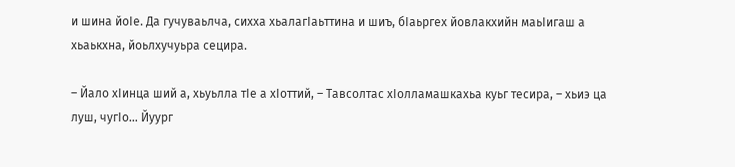и шина йоIе. Да гучуваьлча, сихха хьалагIаьттина и шиъ, бIаьргех йовлакхийн маьIигаш а хьаькхна, йоьлхучуьра сецира.

– Йало хIинца ший а, хьуьлла тIе а хIоттий, – Тавсолтас хIолламашкахьа куьг тесира, – хьиэ ца луш, чугIо… Йуург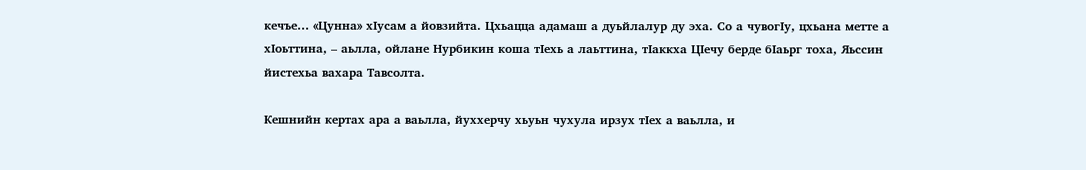кечъе… «Цунна» хIусам а йовзийта. Цхьацца адамаш а дуьйлалур ду эха. Со а чувогIу, цхьана метте а хIоьттина, – аьлла, ойлане Нурбикин коша тIехь а лаьттина, тIаккха ЦIечу берде бIаьрг тоха, Яьссин йистехьа вахара Тавсолта.

Кешнийн кертах ара а ваьлла, йуххерчу хьуьн чухула ирзух тIех а ваьлла, и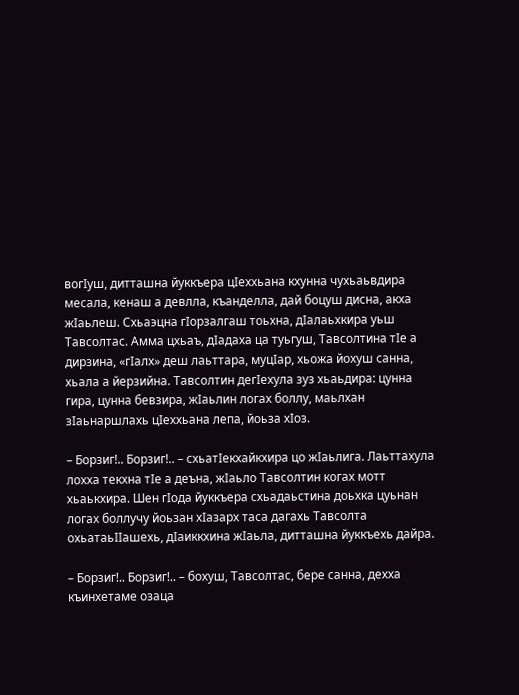вогIуш, дитташна йуккъера цIеххьана кхунна чухьаьвдира месала, кенаш а девлла, къанделла, дай боцуш дисна, акха жIаьлеш. Схьаэцна гIорзалгаш тоьхна, дIалаьхкира уьш Тавсолтас. Амма цхьаъ, дIадаха ца туьгуш, Тавсолтина тIе а дирзина, «гIалх» деш лаьттара, муцIар, хьожа йохуш санна, хьала а йерзийна. Тавсолтин дегIехула зуз хьаьдира: цунна гира, цунна бевзира, жIаьлин логах боллу, маьлхан зIаьнаршлахь цIеххьана лепа, йоьза хIоз.

– Борзиг!.. Борзиг!.. – схьатIекхайкхира цо жIаьлига. Лаьттахула лохха текхна тIе а деъна, жIаьло Тавсолтин когах мотт хьаькхира. Шен гIода йуккъера схьадаьстина доьхка цуьнан логах боллучу йоьзан хIазарх таса дагахь Тавсолта охьатаьIIашехь, дIаиккхина жIаьла, дитташна йуккъехь дайра.

– Борзиг!.. Борзиг!.. – бохуш, Тавсолтас, бере санна, дехха къинхетаме озаца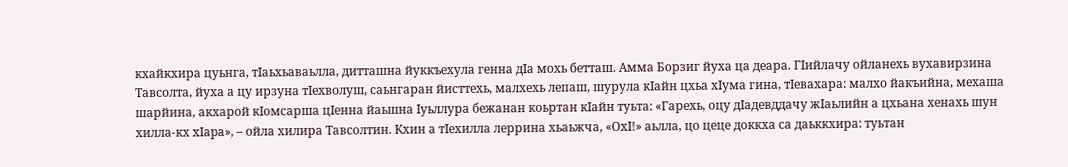кхайкхира цуьнга, тIаьхьаваьлла, дитташна йуккъехула генна дIа мохь бетташ. Амма Борзиг йуха ца деара. ГIийлачу ойланехь вухавирзина Тавсолта, йуха а цу ирзуна тIехволуш, саьнгаран йисттехь, малхехь лепаш, шурула кIайн цхьа хIума гина, тIевахара: малхо йакъийна, мехаша шарйина, акхарой кIомсарша цIенна йаьшна Iуьллура бежанан коьртан кIайн туьта: «Гарехь, оцу дIадевддачу жIаьлийн а цхьана хенахь шун хилла-кх xIapa», – ойла хилира Тавсолтин. Кхин а тIехилла леррина хьаьжча, «ОxI!» аьлла, цо цеце доккха са даьккхира: туьтан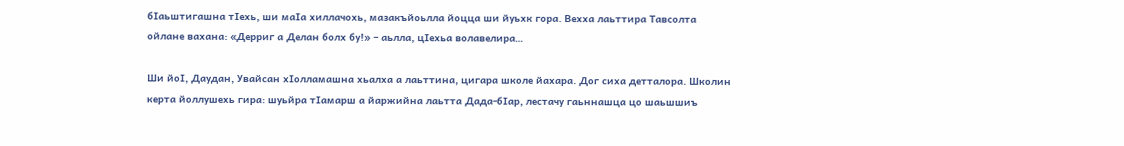бIаьштигашна тIехь, ши маIа хиллачохь, мазакъйоьлла йоцца ши йуьхк гора. Вехха лаьттира Тавсолта ойлане вахана: «Дерриг а Делан болх бу!» – аьлла, цIехьа волавелира…

Ши йоI, Даудан, Увайсан хIолламашна хьалха а лаьттина, цигара школе йахара. Дог сиха детталора. Школин керта йоллушехь гира: шуьйра тIамарш а йаржийна лаьтта Дада-бIар, лестачу гаьннашца цо шаьшшиъ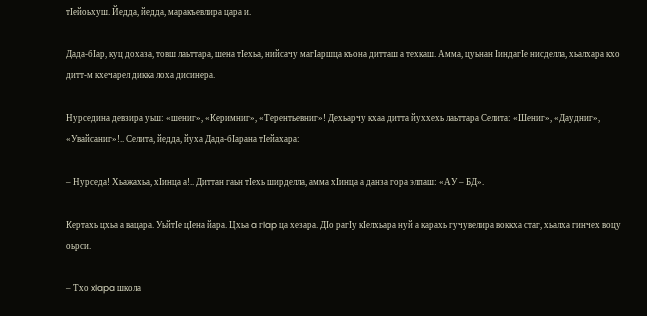тIейоьхуш. Йедда, йедда, маракъевлира цара и.

Дада-бIар, куц дохаза, товш лаьттара, шена тIехьа, нийсачу магIаршца къона дитташ а техкаш. Амма, цуьнан IиндагIе нисделла, хьалхара кхо дитт-м кхечарел дикка лоха дисинера.

Нурседина девзира уьш: «шениг», «Керимниг», «Терентьевниг»! Дехьарчу кхаа дитта йуххехь лаьттара Селита: «Шениг», «Даудниг», «Увайсаниг»!.. Селита, йедда, йуха Дада-бIарана тIейахара:

– Нурседа! Хьажахьа, хIинца а!.. Диттан гаьн тIехь ширделла, амма хIинца а данза гора элпаш: «АУ – БД».

Кертахь цхьа а вацара. УьйтIе цIена йара. Цхьа a гIap ца хезара. ДIо paгIy кIелхьара нуй а карахь гучувелира воккха стаг, хьалха гинчех воцу оьрси.

– Тхо xIapa школа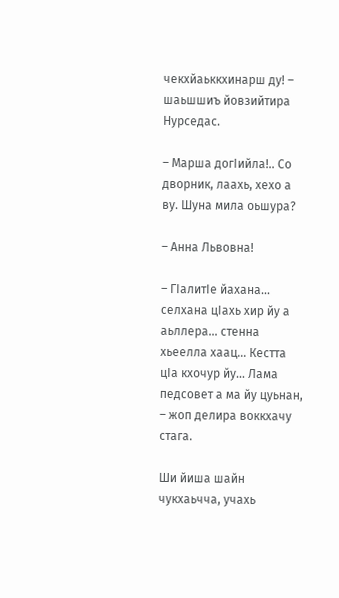чекхйаьккхинарш ду! – шаьшшиъ йовзийтира Нурседас.

– Марша догIийла!.. Со дворник, лаахь, хехо а ву. Шуна мила оьшура?

– Анна Львовна!

– ГIалитIе йахана… селхана цIахь хир йу а аьллера… стенна хьеелла хаац… Кестта цIа кхочур йу… Лама педсовет а ма йу цуьнан, – жоп делира воккхачу стага.

Ши йиша шайн чукхаьчча, учахь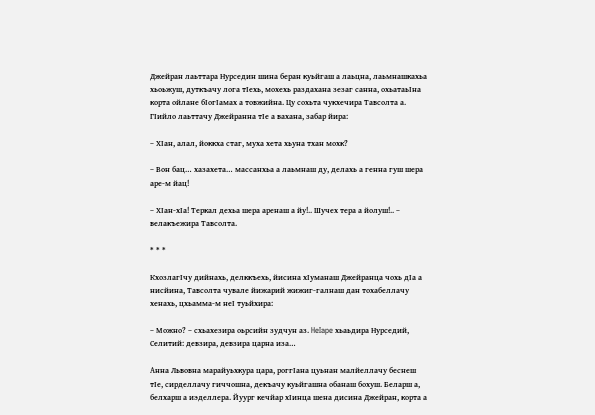Джейран лаьттара Нурседин шина беран куьйгаш а лаьцна, лаьмнашкахьа хьоьжуш, дуткъачу лога тIехь, мохехь раздахана зезаг санна, охьатаьIна корта ойлане бIогIамах а товжийна. Цу сохьта чукхечира Тавсолта а. ГIийло лаьттачу Джейранна тIе а вахана, забар йира:

– ХIан, алал, йоккха стаг, муха хета хьуна тхан мохк?

– Вон бац… хазахета… массанхьа а лаьмнаш ду, делахь а генна гуш шера аре-м йац!

– ХIан-хIа! Теркал дехьа шера аренаш а йу!.. Шучех тера а йолуш!.. – велакъежира Тавсолта.

* * *

КхозлагIчу дийнахь, делккъехь, йисина хIуманаш Джейранца чохь дIа а нисйина, Тавсолта чувале йижарий жижиг-галнаш дан тохабеллачу хенахь, цхьамма-м неI туьйхира:

– Можно? – схьахезира оьрсийн зудчун аз. HeIape хьаьдира Нурседий, Селитий: девзира, девзира царна иза…

Анна Львовна марайуьхкура цара, роггIана цуьнан малйеллачу беснеш тIе, сирделлачу гиччошна, декъачу куьйгашна обанаш бохуш. Беларш а, белхарш а иэделлера. Йуург кечйар хIинца шена дисина Джейран, корта а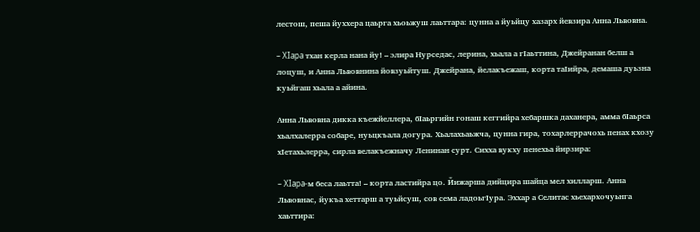лестош, пеша йуххера цаьрга хьоьжуш лаьттара: цунна а йуьйцу хазарх йевзира Анна Львовна.

– XIapa тхан керла нана йу! – элира Нурседас, лерина, хьала а гIаьттина, Джейранан белш а лоцуш, и Анна Львовнина йовзуьйтуш. Джейрана, йелакъежаш, корта таIийра, демаша дуьзна куьйгаш хьала а айина.

Анна Львовна дикка къежйеллера, бIаьргийн гонаш кеггийра хебаршка даханера, амма бIаьрса хьалхалерра собаре, нуьцкъала догура. Хьалахьаьжча, цунна гира, тохарлеррачохь пенах кхозу хIетахьлерра, сирла велакъежначу Ленинан сурт. Сихха вукху пенехьа йирзира:

– XIapa-м беса лаьтта! – корта ластийра цо. Йижарша дийцира шайца мел хилларш. Анна Львовнас, йукъа хеттарш а туьйсуш, сов сема ладоьгIура. Эххар а Селитас хьехархочуьнга хаьттира: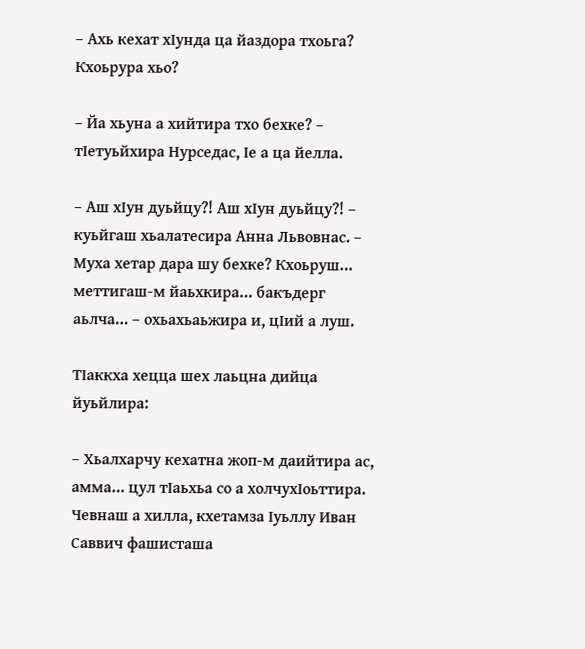– Ахь кехат хIунда ца йаздора тхоьга? Кхоьрура хьо?

– Йа хьуна а хийтира тхо бехке? – тIетуьйхира Нурседас, Iе а ца йелла.

– Аш хIун дуьйцу?! Аш хIун дуьйцу?! – куьйгаш хьалатесира Анна Львовнас. – Муха хетар дара шу бехке? Кхоьруш… меттигаш-м йаьхкира… бакъдерг аьлча… – охьахьаьжира и, цIий а луш.

ТIаккха хецца шех лаьцна дийца йуьйлира:

– Хьалхарчу кехатна жоп-м даийтира ас, амма… цул тIаьхьа со а холчухIоьттира. Чевнаш а хилла, кхетамза Iуьллу Иван Саввич фашисташа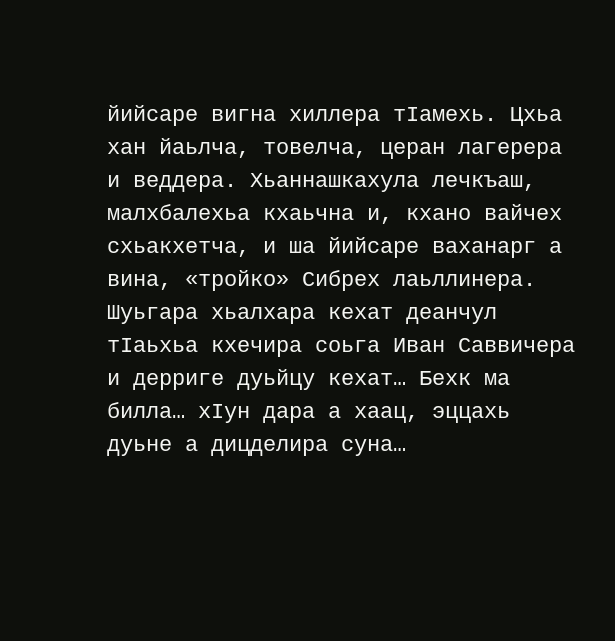йийсаре вигна хиллера тIамехь. Цхьа хан йаьлча, товелча, церан лагерера и веддера. Хьаннашкахула лечкъаш, малхбалехьа кхаьчна и, кхано вайчех схьакхетча, и ша йийсаре ваханарг а вина, «тройко» Сибрех лаьллинера. Шуьгара хьалхара кехат деанчул тIаьхьа кхечира соьга Иван Саввичера и дерриге дуьйцу кехат… Бехк ма билла… хIун дара а хаац, эццахь дуьне а дицделира суна…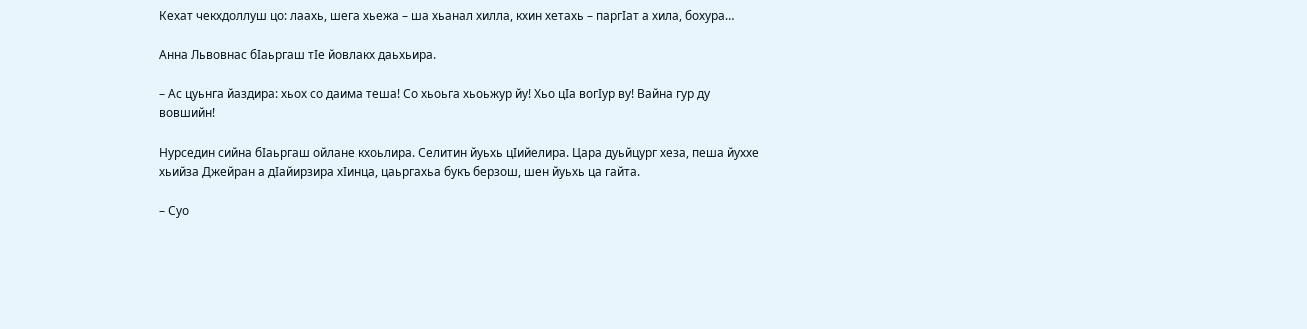Кехат чекхдоллуш цо: лаахь, шега хьежа – ша хьанал хилла, кхин хетахь – паргIат а хила, бохура…

Анна Львовнас бIаьргаш тIе йовлакх даьхьира.

– Ас цуьнга йаздира: хьох со даима теша! Со хьоьга хьоьжур йу! Хьо цIа вогIур ву! Вайна гур ду вовшийн!

Нурседин сийна бIаьргаш ойлане кхоьлира. Селитин йуьхь цIийелира. Цара дуьйцург хеза, пеша йуххе хьийза Джейран а дIайирзира хIинца, цаьргахьа букъ берзош, шен йуьхь ца гайта.

– Суо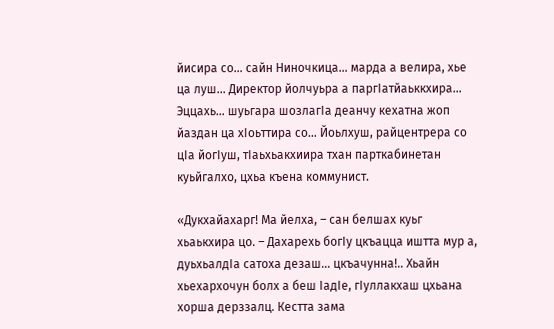йисира со… сайн Ниночкица… марда а велира, хье ца луш… Директор йолчуьра а паргIатйаьккхира… Эццахь… шуьгара шозлагIа деанчу кехатна жоп йаздан ца хIоьттира со… Йоьлхуш, райцентрера со цIа йогIуш, тIаьхьакхиира тхан парткабинетан куьйгалхо, цхьа къена коммунист.

«Дукхайахарг! Ма йелха, – сан белшах куьг хьаькхира цо. – Дахарехь богIу цкъацца иштта мур а, дуьхьалдIа сатоха дезаш… цкъачунна!.. Хьайн хьехархочун болх а беш IадIе, гIуллакхаш цхьана хорша дерззалц. Кестта зама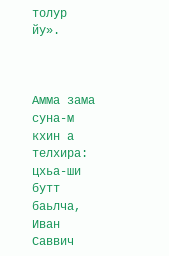толур йу».



Амма зама суна-м кхин а телхира: цхьа-ши бутт баьлча, Иван Саввич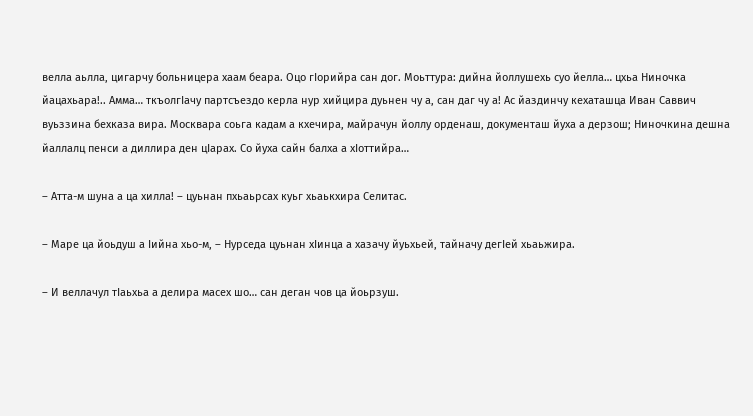велла аьлла, цигарчу больницера хаам беара. Оцо гIорийра сан дог. Моьттура: дийна йоллушехь суо йелла… цхьа Ниночка йацахьара!.. Амма… ткъолгIачу партсъездо керла нур хийцира дуьнен чу а, сан даг чу а! Ас йаздинчу кехаташца Иван Саввич вуьззина бехказа вира. Москвара соьга кадам а кхечира, майрачун йоллу орденаш, документаш йуха а дерзош; Ниночкина дешна йаллалц пенси а диллира ден цIарах. Со йуха сайн балха а хIоттийра…

– Атта-м шуна а ца хилла! – цуьнан пхьаьрсах куьг хьаькхира Селитас.

– Маре ца йоьдуш а Iийна хьо-м, – Нурседа цуьнан хIинца а хазачу йуьхьей, тайначу дегIей хьаьжира.

– И веллачул тIаьхьа а делира масех шо… сан деган чов ца йоьрзуш.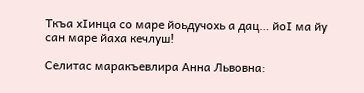Ткъа хIинца со маре йоьдучохь а дац… йоI ма йу сан маре йаха кечлуш!

Селитас маракъевлира Анна Львовна: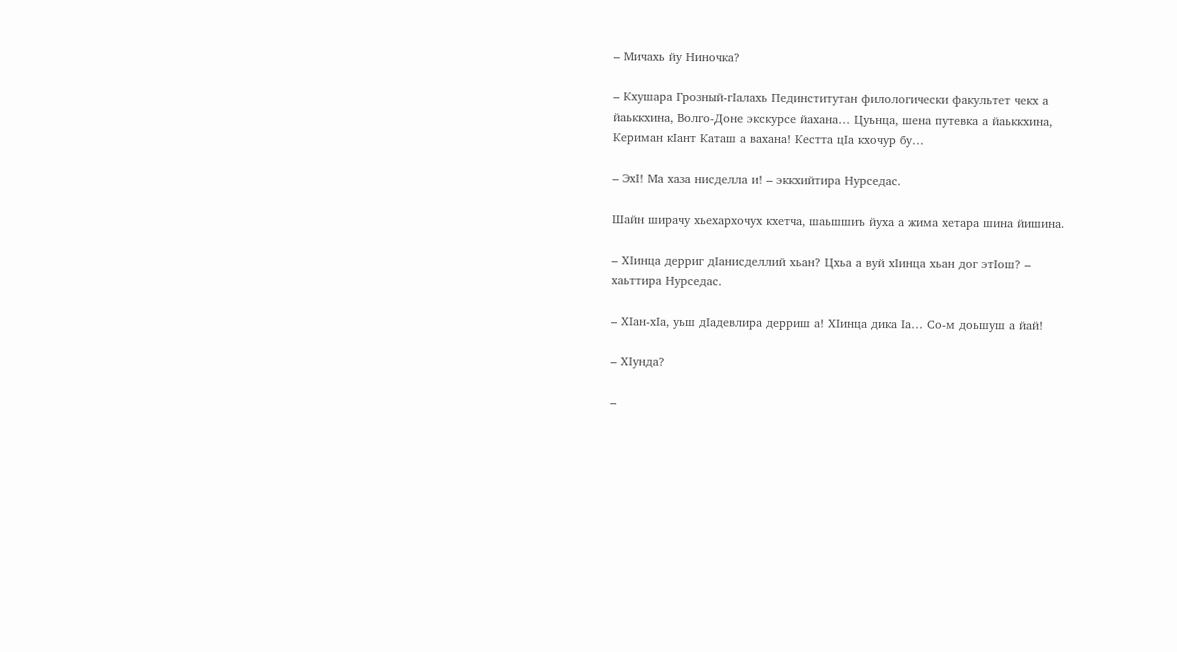– Мичахь йу Ниночка?

– Кхушара Грозный-гIалахь Пединститутан филологически факультет чекх а йаьккхина, Волго-Доне экскурсе йахана… Цуьнца, шена путевка а йаьккхина, Кериман кIант Каташ а вахана! Кестта цIа кхочур бу…

– ЭхI! Ма хаза нисделла и! – эккхийтира Нурседас.

Шайн ширачу хьехархочух кхетча, шаьшшиъ йуха а жима хетара шина йишина.

– ХIинца дерриг дIанисделлий хьан? Цхьа а вуй хIинца хьан дог этIош? – хаьттира Нурседас.

– ХIан-хIа, уьш дIадевлира дерриш а! ХIинца дика Iа… Со-м доьшуш а йай!

– ХIунда?

–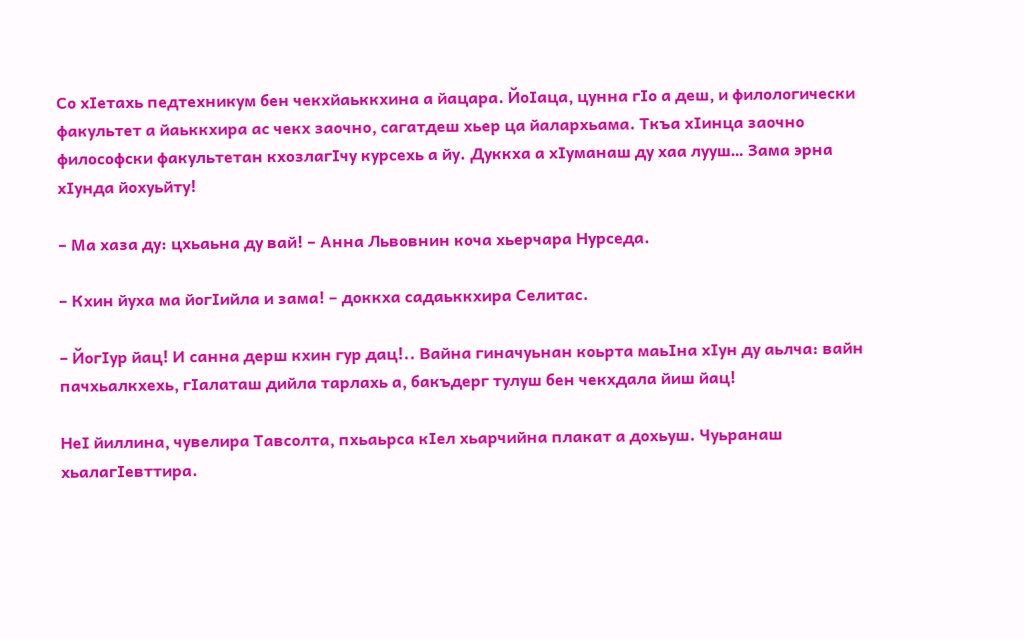Со хIетахь педтехникум бен чекхйаьккхина а йацара. ЙоIаца, цунна гIo а деш, и филологически факультет а йаьккхира ас чекх заочно, сагатдеш хьер ца йалархьама. Ткъа хIинца заочно философски факультетан кхозлагIчу курсехь а йу. Дуккха а хIуманаш ду хаа лууш… Зама эрна хIунда йохуьйту!

– Ма хаза ду: цхьаьна ду вай! – Анна Львовнин коча хьерчара Нурседа.

– Кхин йуха ма йогIийла и зама! – доккха садаьккхира Селитас.

– ЙогIур йац! И санна дерш кхин гур дац!.. Вайна гиначуьнан коьрта маьIна хIун ду аьлча: вайн пачхьалкхехь, гIалаташ дийла тарлахь а, бакъдерг тулуш бен чекхдала йиш йац!

НеI йиллина, чувелира Тавсолта, пхьаьрса кIел хьарчийна плакат а дохьуш. Чуьранаш хьалагIевттира.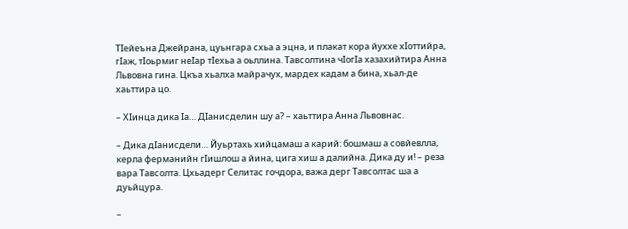ТIейеъна Джейрана, цуьнгара схьа а эцна, и плакат кора йуххе хIоттийра, гIаж, тIоьрмиг неIар тIехьа а оьллина. Тавсолтина чIогIа хазахийтира Анна Львовна гина. Цкъа хьалха майрачух, мардех кадам а бина, хьал-де хаьттира цо.

– ХIинца дика Iа… ДIанисделин шу а? – хаьттира Анна Львовнас.

– Дика дIанисдели… Йуьртахь хийцамаш а карий: бошмаш а совйевлла, керла ферманийн гIишлош а йина, цига хиш а далийна. Дика ду и! – реза вара Тавсолта. Цхьадерг Селитас гочдора, важа дерг Тавсолтас ша а дуьйцура.

–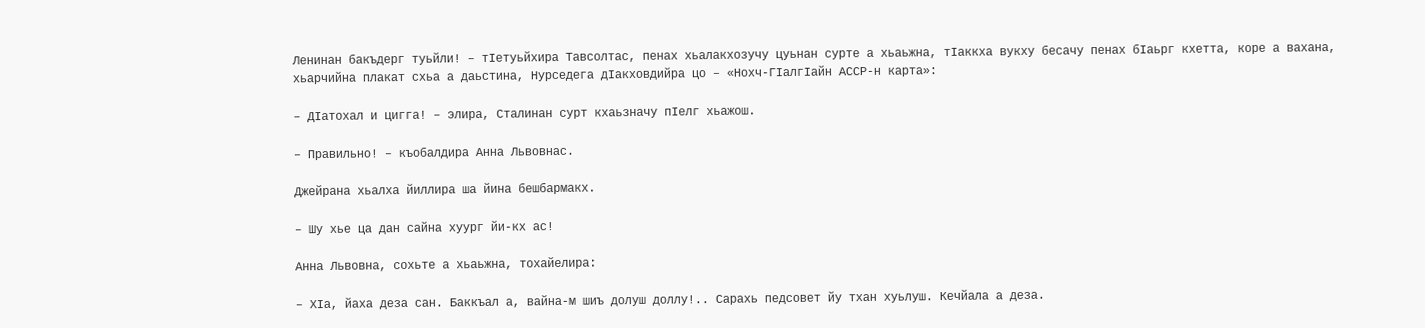Ленинан бакъдерг туьйли! – тIетуьйхира Тавсолтас, пенах хьалакхозучу цуьнан сурте а хьаьжна, тIаккха вукху бесачу пенах бIаьрг кхетта, коре а вахана, хьарчийна плакат схьа а даьстина, Нурседега дIакховдийра цо – «Нохч-ГIалгIайн АССР-н карта»:

– ДIатохал и цигга! – элира, Сталинан сурт кхаьзначу пIелг хьажош.

– Правильно! – къобалдира Анна Львовнас.

Джейрана хьалха йиллира ша йина бешбармакх.

– Шу хье ца дан сайна хуург йи-кх ас!

Анна Львовна, сохьте а хьаьжна, тохайелира:

– ХIа, йаха деза сан. Баккъал а, вайна-м шиъ долуш доллу!.. Сарахь педсовет йу тхан хуьлуш. Кечйала а деза.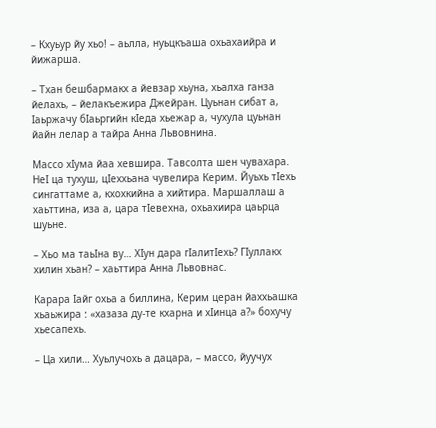– Кхуьур йу хьо! – аьлла, нуьцкъаша охьахаийра и йижарша.

– Тхан бешбармакх а йевзар хьуна, хьалха ганза йелахь, – йелакъежира Джейран. Цуьнан сибат а, Iаьржачу бIаьргийн кIеда хьежар а, чухула цуьнан йайн лелар а тайра Анна Львовнина.

Массо хIума йаа хевшира. Тавсолта шен чувахара. НеI ца тухуш, цIеххьана чувелира Керим. Йуьхь тIехь сингаттаме а, кхохкийна а хийтира. Маршаллаш а хаьттина, иза а, цара тIевехна, охьахиира цаьрца шуьне.

– Хьо ма таьIна ву… ХIун дара гIалитIехь? ГIуллакх хилин хьан? – хаьттира Анна Львовнас.

Карара Iайг охьа а биллина, Керим церан йаххьашка хьаьжира : «хазаза ду-те кхарна и хIинца а?» бохучу хьесапехь.

– Ца хили… Хуьлучохь а дацара, – массо, йуучух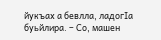йукъах а бевлла, ладогIа буьйлира. – Со, машен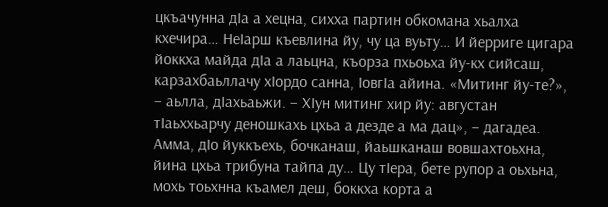цкъачунна дIа а хецна, сихха партин обкомана хьалха кхечира… НеIарш къевлина йу, чу ца вуьту… И йерриге цигара йоккха майда дIа а лаьцна, къорза пхьоьха йу-кх сийсаш, карзахбаьллачу хIордо санна, IовгIа айина. «Митинг йу-те?», – аьлла, дIахьаьжи. – ХIун митинг хир йу: августан тIаьххьарчу деношкахь цхьа а дезде а ма дац», – дагадеа. Амма, дIо йуккъехь, бочканаш, йаьшканаш вовшахтоьхна, йина цхьа трибуна тайпа ду… Цу тIера, бете рупор а оьхьна, мохь тоьхнна къамел деш, боккха корта а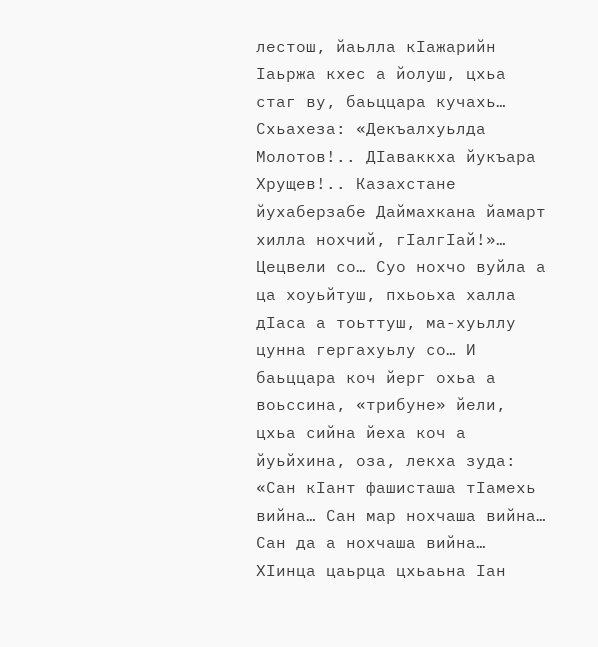лестош, йаьлла кIажарийн Iаьржа кхес а йолуш, цхьа стаг ву, баьццара кучахь… Схьахеза: «Декъалхуьлда Молотов!.. ДIаваккха йукъара Хрущев!.. Казахстане йухаберзабе Даймахкана йамарт хилла нохчий, гIалгIай!»… Цецвели со… Суо нохчо вуйла а ца хоуьйтуш, пхьоьха халла дIаса а тоьттуш, ма-хуьллу цунна гергахуьлу со… И баьццара коч йерг охьа а воьссина, «трибуне» йели, цхьа сийна йеха коч а йуьйхина, оза, лекха зуда: «Сан кIант фашисташа тIамехь вийна… Сан мар нохчаша вийна… Сан да а нохчаша вийна… ХIинца цаьрца цхьаьна Iан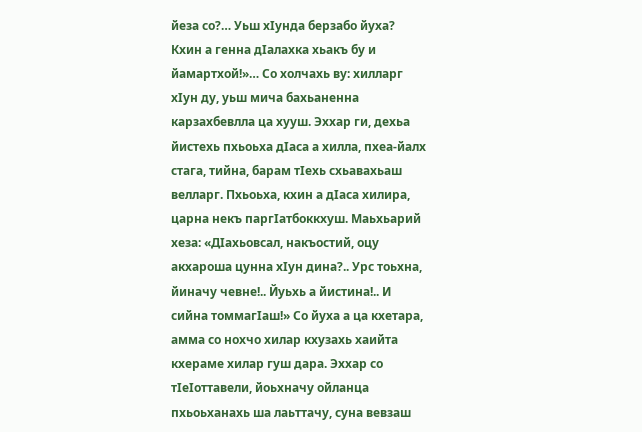йеза со?… Уьш хIунда берзабо йуха? Кхин а генна дIалахка хьакъ бу и йамартхой!»… Со холчахь ву: хилларг хIун ду, уьш мича бахьаненна карзахбевлла ца хууш. Эххар ги, дехьа йистехь пхьоьха дIаса а хилла, пхеа-йалх стага, тийна, барам тIехь схьавахьаш велларг. Пхьоьха, кхин а дIаса хилира, царна некъ паргIатбоккхуш. Маьхьарий хеза: «ДIахьовсал, накъостий, оцу акхароша цунна хIун дина?.. Урс тоьхна, йиначу чевне!.. Йуьхь а йистина!.. И сийна томмагIаш!» Со йуха а ца кхетара, амма со нохчо хилар кхузахь хаийта кхераме хилар гуш дара. Эххар со тIеIоттавели, йоьхначу ойланца пхьоьханахь ша лаьттачу, суна вевзаш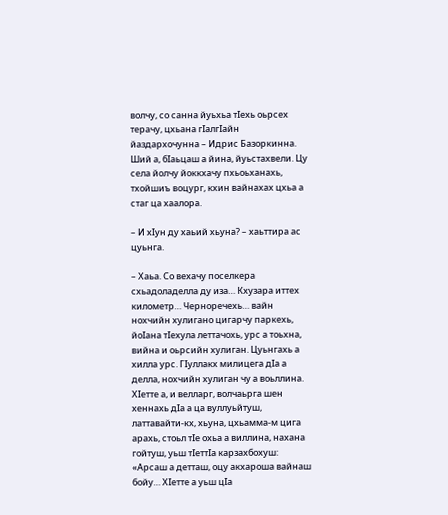волчу, со санна йуьхьа тIехь оьрсех терачу, цхьана гIалгIайн йаздархочунна – Идрис Базоркинна. Ший а, бIаьцаш а йина, йуьстахвели. Цу села йолчу йоккхачу пхьоьханахь, тхойшиъ воцург, кхин вайнахах цхьа а стаг ца хаалора.

– И хIун ду хаьий хьуна? – хаьттира ас цуьнга.

– Хаьа. Со вехачу поселкера схьадоладелла ду иза… Кхузара иттех километр… Черноречехь… вайн нохчийн хулигано цигарчу паркехь, йоIана тIехула леттачохь, урс а тоьхна, вийна и оьрсийн хулиган. Цуьнгахь а хилла урс. ГIуллакх милицега дIа а делла, нохчийн хулиган чу а воьллина. ХIетте а, и велларг, волчаьрга шен хеннахь дIа а ца вуллуьйтуш, латтавайти-кх, хьуна, цхьамма-м цига арахь, стоьл тIе охьа а виллина, нахана гойтуш, уьш тIеттIа карзахбохуш: «Арсаш а детташ, оцу акхароша вайнаш бойу… ХIетте а уьш цIа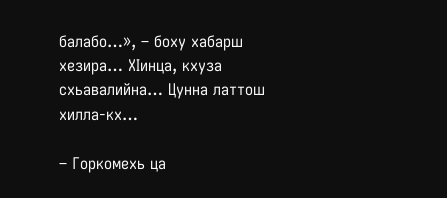балабо…», – боху хабарш хезира… ХIинца, кхуза схьавалийна… Цунна латтош хилла-кх…

– Горкомехь ца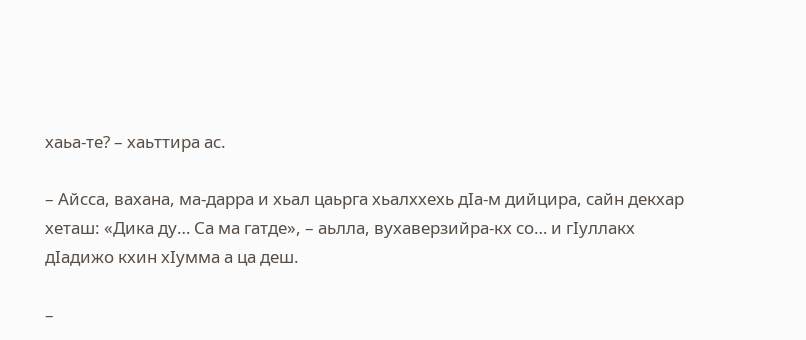хаьа-те? – хаьттира ас.

– Айсса, вахана, ма-дарра и хьал цаьрга хьалххехь дIа-м дийцира, сайн декхар хеташ: «Дика ду… Са ма гатде», – аьлла, вухаверзийра-кх со… и гIуллакх дIадижо кхин хIумма а ца деш.

–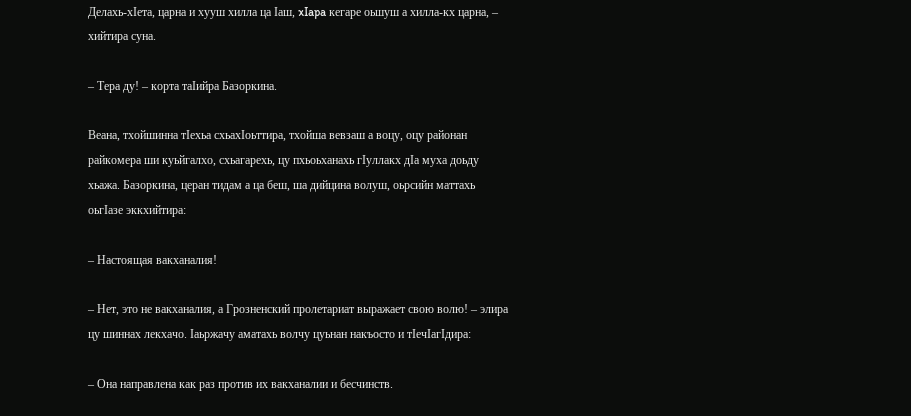Делахь-хIета, царна и хууш хилла ца Iаш, xIapa кегаре оьшуш а хилла-кх царна, – хийтира суна.

– Тера ду! – корта таIийра Базоркина.

Веана, тхойшинна тIехьа схьахIоьттира, тхойша вевзаш а воцу, оцу районан райкомера ши куьйгалхо, схьагарехь, цу пхьоьханахь гIуллакх дIа муха доьду хьажа. Базоркина, церан тидам а ца беш, ша дийцина волуш, оьрсийн маттахь оьгIазе эккхийтира:

– Настоящая вакханалия!

– Нет, это не вакханалия, а Грозненский пролетариат выражает свою волю! – элира цу шиннах лекхачо. Iаьржачу аматахь волчу цуьнан накъосто и тIечIагIдира:

– Она направлена как раз против их вакханалии и бесчинств.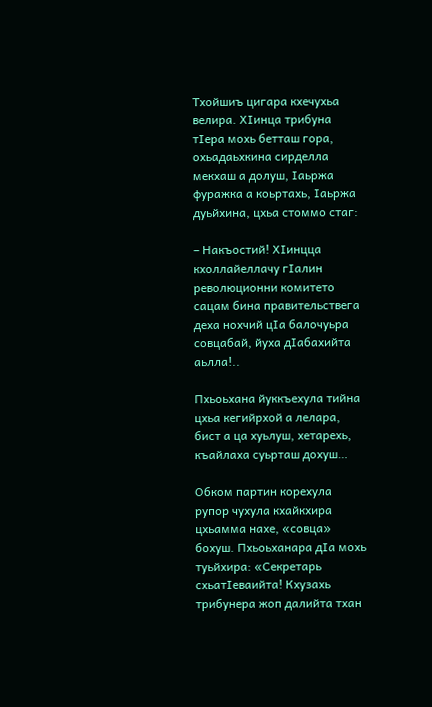Тхойшиъ цигара кхечухьа велира. ХIинца трибуна тIера мохь бетташ гора, охьадаьхкина сирделла мекхаш а долуш, Iаьржа фуражка а коьртахь, Iаьржа дуьйхина, цхьа стоммо стаг:

– Накъостий! ХIинцца кхоллайеллачу гIалин революционни комитето сацам бина правительствега деха нохчий цIа балочуьра совцабай, йуха дIабахийта аьлла!..

Пхьоьхана йуккъехула тийна цхьа кегийрхой а лелара, бист а ца хуьлуш, хетарехь, къайлаха суьрташ дохуш…

Обком партин корехула рупор чухула кхайкхира цхьамма нахе, «совца» бохуш. Пхьоьханара дIа мохь туьйхира: «Секретарь схьатIеваийта! Кхузахь трибунера жоп далийта тхан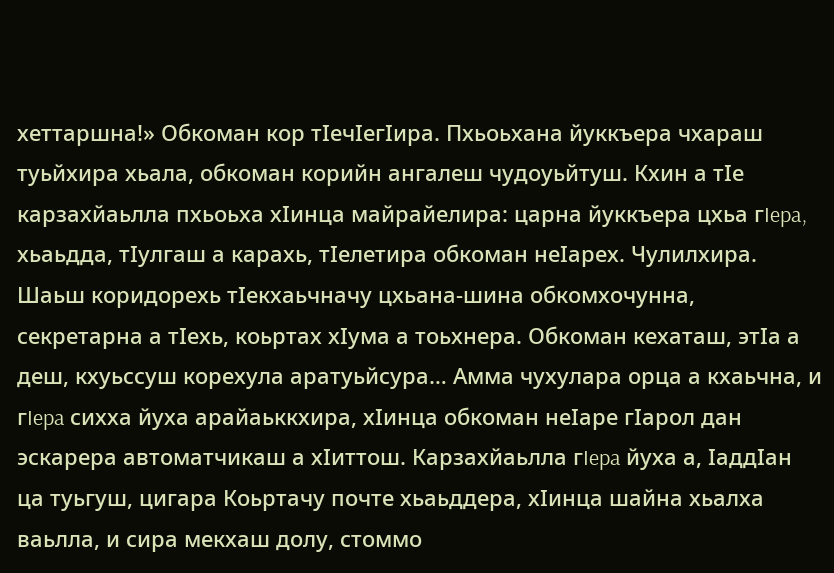хеттаршна!» Обкоман кор тIечIегIира. Пхьоьхана йуккъера чхараш туьйхира хьала, обкоман корийн ангалеш чудоуьйтуш. Кхин а тIе карзахйаьлла пхьоьха хIинца майрайелира: царна йуккъера цхьа гIepa, хьаьдда, тIулгаш а карахь, тIелетира обкоман неIарех. Чулилхира. Шаьш коридорехь тIекхаьчначу цхьана-шина обкомхочунна, секретарна а тIехь, коьртах хIума а тоьхнера. Обкоман кехаташ, этIа а деш, кхуьссуш корехула аратуьйсура… Амма чухулара орца а кхаьчна, и гIepa сихха йуха арайаьккхира, хIинца обкоман неIаре гIарол дан эскарера автоматчикаш а хIиттош. Карзахйаьлла гIepa йуха а, IаддIан ца туьгуш, цигара Коьртачу почте хьаьддера, хIинца шайна хьалха ваьлла, и сира мекхаш долу, стоммо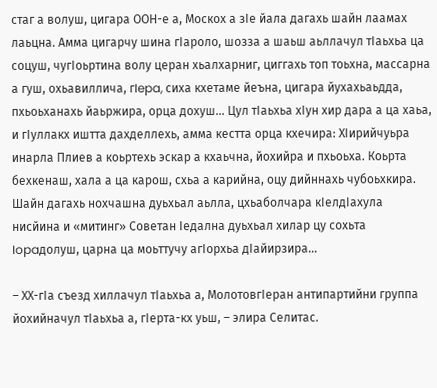стаг а волуш, цигара ООН-е а, Москох а зIе йала дагахь шайн лаамах лаьцна. Амма цигарчу шина гIароло, шозза а шаьш аьллачул тIаьхьа ца соцуш, чугIоьртина волу церан хьалхарниг, циггахь топ тоьхна, массарна а гуш, охьавиллича, гIepa, сиха кхетаме йеъна, цигара йухахьаьдда, пхьоьханахь йаьржира, орца дохуш… Цул тIаьхьа хIун хир дара а ца хаьа, и гIуллакх иштта дахделлехь, амма кестта орца кхечира: ХIирийчуьра инарла Плиев а коьртехь эскар а кхаьчна, йохийра и пхьоьха. Коьрта бехкенаш, хала а ца карош, схьа а карийна, оцу дийннахь чубоьхкира. Шайн дагахь нохчашна дуьхьал аьлла, цхьаболчара кIелдIахула нисйина и «митинг» Советан Iедална дуьхьал хилар цу сохьта Iopaдолуш, царна ца моьттучу агIорхьа дIайирзира…

– ХХ-гIа съезд хиллачул тIаьхьа а, МолотовгIеран антипартийни группа йохийначул тIаьхьа а, гIерта-кх уьш, – элира Селитас.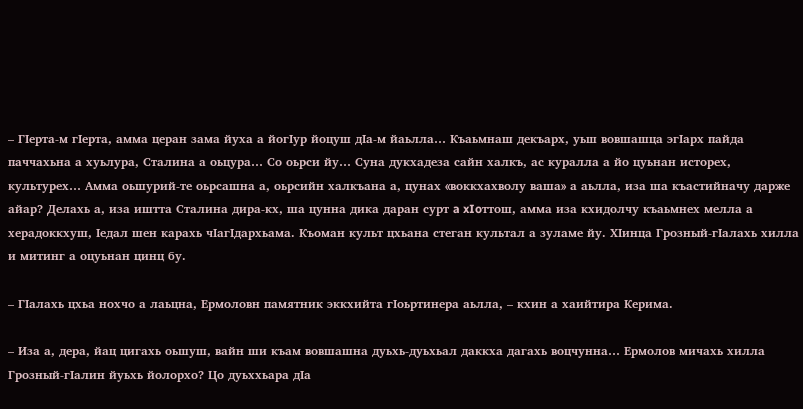– ГIерта-м гIерта, амма церан зама йуха а йогIур йоцуш дIа-м йаьлла… Къаьмнаш декъарх, уьш вовшашца эгIарх пайда паччахьна а хуьлура, Сталина а оьцура… Со оьрси йу… Суна дукхадеза сайн халкъ, ас куралла а йо цуьнан исторех, культурех… Амма оьшурий-те оьрсашна а, оьрсийн халкъана а, цунах «воккхахволу ваша» а аьлла, иза ша къастийначу дарже айар? Делахь а, иза иштта Сталина дира-кх, ша цунна дика даран сурт a xIoттош, амма иза кхидолчу къаьмнех мелла а херадоккхуш, Iедал шен карахь чIагIдархьама. Къоман культ цхьана стеган культал а зуламе йу. ХIинца Грозный-гIалахь хилла и митинг а оцуьнан цинц бу.

– ГIалахь цхьа нохчо а лаьцна, Ермоловн памятник эккхийта гIоьртинера аьлла, – кхин а хаийтира Керима.

– Иза а, дера, йац цигахь оьшуш, вайн ши къам вовшашна дуьхь-дуьхьал даккха дагахь воцчунна… Ермолов мичахь хилла Грозный-гIалин йуьхь йолорхо? Цо дуьххьара дIа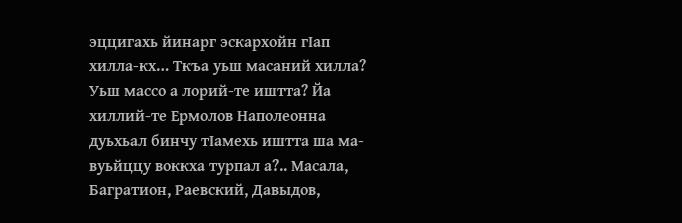эццигахь йинарг эскархойн гIaп хилла-кх… Ткъа уьш масаний хилла? Уьш массо а лорий-те иштта? Йа хиллий-те Ермолов Наполеонна дуьхьал бинчу тIамехь иштта ша ма-вуьйццу воккха турпал а?.. Масала, Багратион, Раевский, Давыдов,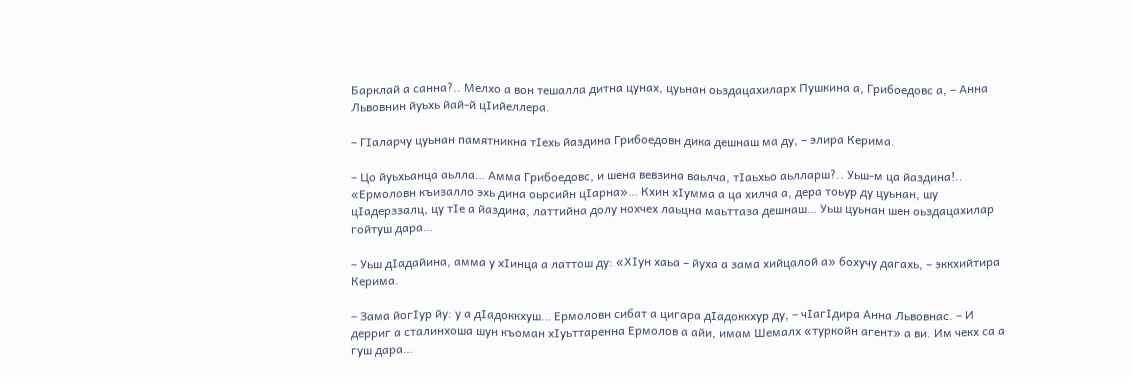Барклай а санна?.. Мелхо а вон тешалла дитна цунах, цуьнан оьздацахиларх Пушкина а, Грибоедовс а, – Анна Львовнин йуьхь йай-й цIийеллера.

– ГIаларчу цуьнан памятникна тIехь йаздина Грибоедовн дика дешнаш ма ду, – элира Керима.

– Цо йуьхьанца аьлла… Амма Грибоедовс, и шена вевзина ваьлча, тIаьхьо аьлларш?.. Уьш-м ца йаздина!.. «Ермоловн къизалло эхь дина оьрсийн цIарна»… Кхин хIумма а ца хилча а, дера тоьур ду цуьнан, шу цIадерззалц, цу тIе а йаздина, латтийна долу нохчех лаьцна маьттаза дешнаш… Уьш цуьнан шен оьздацахилар гойтуш дара…

– Уьш дIадайина, амма у хIинца а латтош ду: «ХIун хаьа – йуха а зама хийцалой а» бохучу дагахь, – эккхийтира Керима.

– Зама йогIур йу: у а дIадоккхуш… Ермоловн сибат а цигара дIадоккхур ду, – чIагIдира Анна Львовнас. – И дерриг а сталинхоша шун къоман хIуьттаренна Ермолов а айи, имам Шемалх «туркойн агент» а ви. Им чекх са а гуш дара…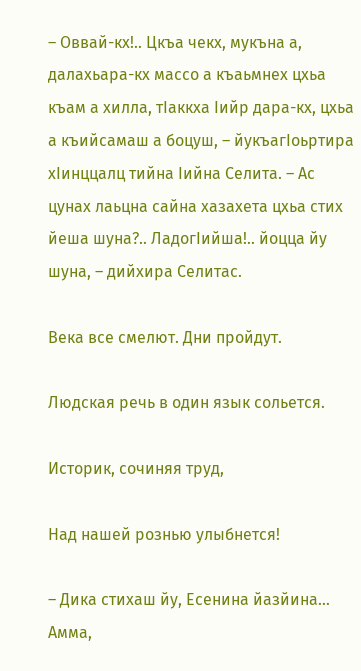– Оввай-кх!.. Цкъа чекх, мукъна а, далахьара-кх массо а къаьмнех цхьа къам а хилла, тIаккха Iийр дара-кх, цхьа а къийсамаш а боцуш, – йукъагIоьртира хIинццалц тийна Iийна Селита. – Ас цунах лаьцна сайна хазахета цхьа стих йеша шуна?.. ЛадогIийша!.. йоцца йу шуна, – дийхира Селитас.

Века все смелют. Дни пройдут.

Людская речь в один язык сольется.

Историк, сочиняя труд,

Над нашей рознью улыбнется!

– Дика стихаш йу, Есенина йазйина… Амма,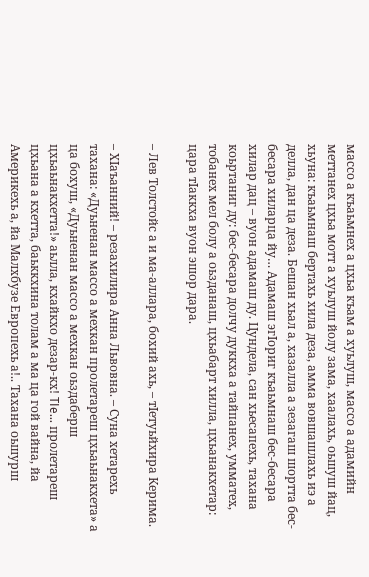массо а къаьмнех а цхьа къам а хуьлуш, массо а адамийн меттанех цхьа мотт а хуьлуш йолу зама, хаалахь, оьшуш йац, хьуна: къаьмнаш бертахь хила деза, амма вовшашлахь иэ а делла, дан ца деза. Бешан хьал а, хазалла а зезагаш шортта бес-бесара хиларца йу… Адамаш эгIориг къаьмнаш бес-бесара хилар дац – вуон адамаш ду. Цундела, сан хьесапехь, тахана коьртаниг ду: бес-бесара долчу дуккха а тайпанех, умматех, тобанех мел болу а оьзданаш, цхьабарт хилла, цхьанакхетар: цара тIаккха вуон эшор дара.

– Лев Толстойс а и ма-аллара, бохий ахь, – тIетуьйхира Керима.

– ХIаъанний! – резахилира Анна Львовна. – Суна хетарехь тахана: «Дуьненан массо а мехкан пролетареш цхьаьнакхета» а ца бохуш, «Дуьненан массо а мехкан оьздаберш цхьаьнакхетта!» аьлла, кхайкхо дезар-кх! TIe… пролетареш цхьана а кхетта, баьккхина толам а ма ца гой вайна, йа Америкехь а, йа Малхбузе Европехь а!.. Тахана оьшурш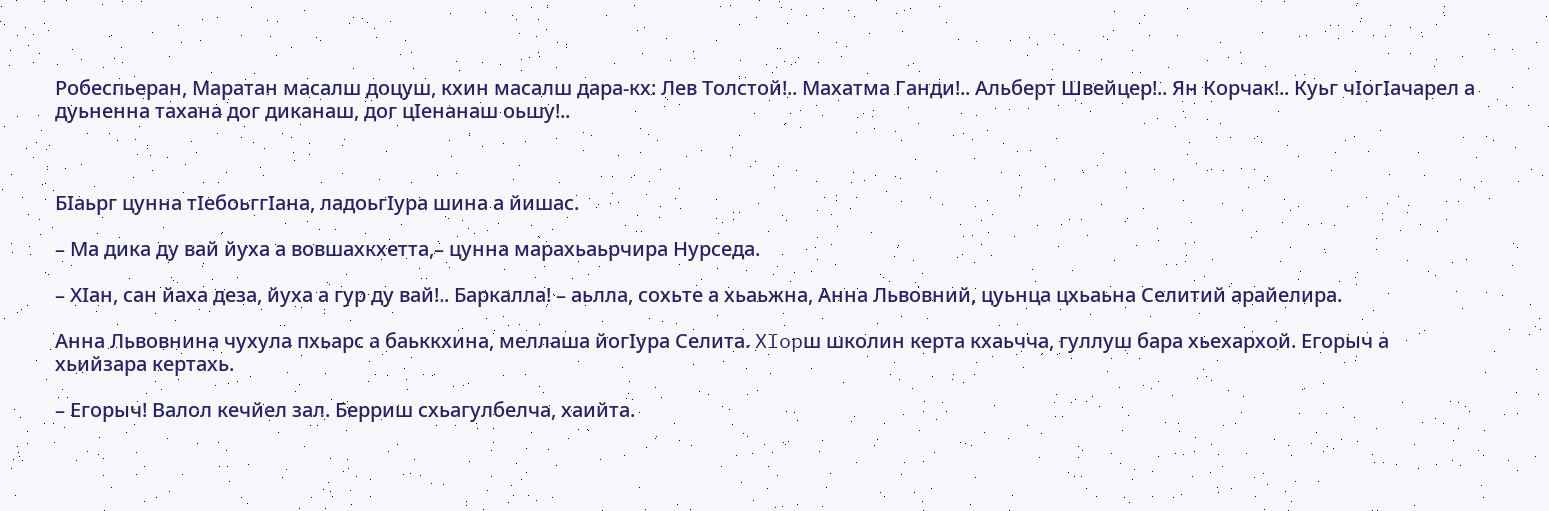Робеспьеран, Маратан масалш доцуш, кхин масалш дара-кх: Лев Толстой!.. Махатма Ганди!.. Альберт Швейцер!.. Ян Корчак!.. Куьг чIогIачарел а дуьненна тахана дог диканаш, дог цIенанаш оьшу!..



БIаьрг цунна тIебоьггIана, ладоьгIура шина а йишас.

– Ма дика ду вай йуха а вовшахкхетта,– цунна марахьаьрчира Нурседа.

– ХIан, сан йаха деза, йуха а гур ду вай!.. Баркалла! – аьлла, сохьте а хьаьжна, Анна Львовний, цуьнца цхьаьна Селитий арайелира.

Анна Львовнина чухула пхьарс а баьккхина, меллаша йогIура Селита. XIopш школин керта кхаьчча, гуллуш бара хьехархой. Егорыч а хьийзара кертахь.

– Егорыч! Валол кечйел зал. Берриш схьагулбелча, хаийта.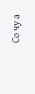Со чу а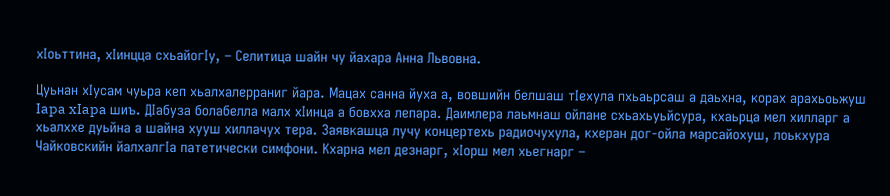хIоьттина, хIинцца схьайогIу, – Селитица шайн чу йахара Анна Львовна.

Цуьнан хIусам чуьра кеп хьалхалерраниг йара. Мацах санна йуха а, вовшийн белшаш тIехула пхьаьрсаш а даьхна, корах арахьоьжуш Iapa xIapa шиъ. ДIабуза болабелла малх хIинца а бовхха лепара. Даимлера лаьмнаш ойлане схьахьуьйсура, кхаьрца мел хилларг а хьалххе дуьйна а шайна хууш хиллачух тера. Заявкашца лучу концертехь радиочухула, кхеран дог-ойла марсайохуш, лоькхура Чайковскийн йалхалгIа патетически симфони. Кхарна мел дезнарг, хIорш мел хьегнарг –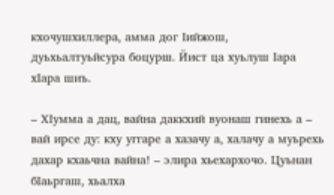кхочушхиллера, амма дог Iийжош, дуьхьалтуьйсура боцурш. Йист ца хуьлуш Iapa xIapa шиъ.

– ХIумма а дац, вайна даккхий вуонаш гинехь а – вай ирсе ду: кху уггаре а хазачу а, халачу а муьрехь дахар кхаьчна вайна! – элира хьехархочо. Цуьнан бIаьргаш, хьалха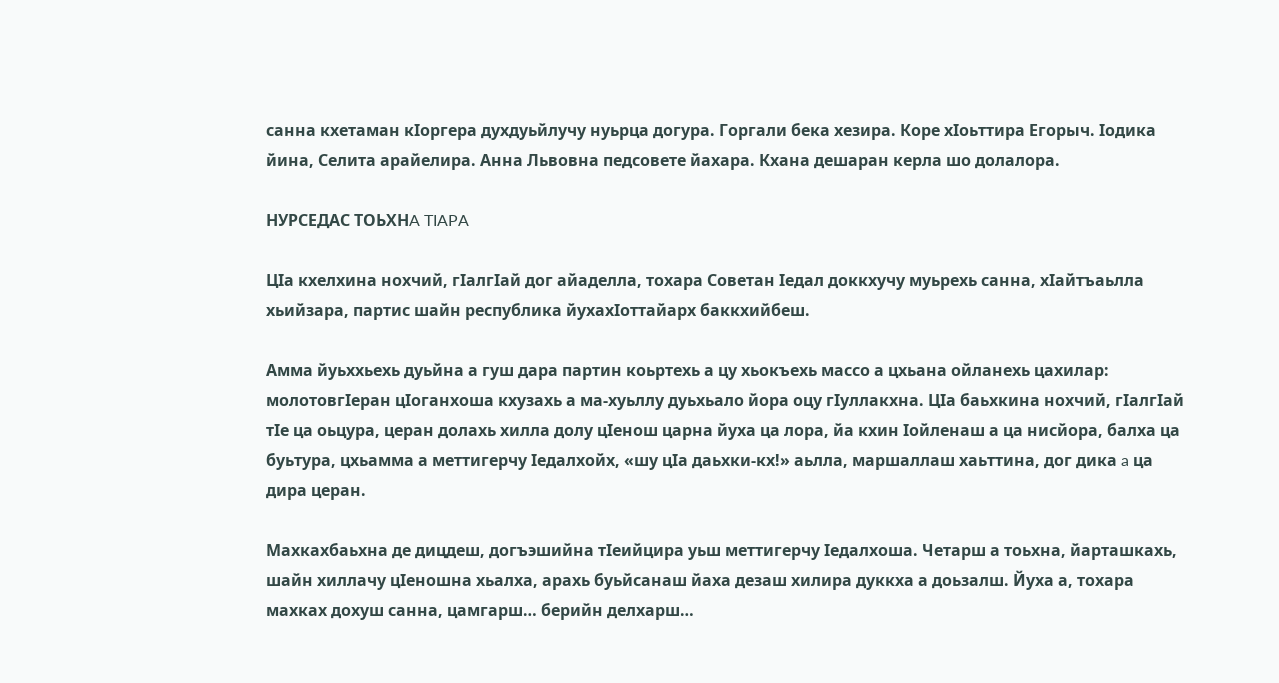санна кхетаман кIоргера духдуьйлучу нуьрца догура. Горгали бека хезира. Коре хIоьттира Егорыч. Iодика йина, Селита арайелира. Анна Львовна педсовете йахара. Кхана дешаран керла шо долалора.

НУРСЕДАС TOЬХНA TIAPA

ЦIа кхелхина нохчий, гIалгIай дог айаделла, тохара Советан Iедал доккхучу муьрехь санна, хIайтъаьлла хьийзара, партис шайн республика йухахIоттайарх баккхийбеш.

Амма йуьххьехь дуьйна а гуш дара партин коьртехь а цу хьокъехь массо а цхьана ойланехь цахилар: молотовгIеран цIоганхоша кхузахь а ма-хуьллу дуьхьало йора оцу гIуллакхна. ЦIа баьхкина нохчий, гIалгIай тIе ца оьцура, церан долахь хилла долу цIенош царна йуха ца лора, йа кхин Iойленаш а ца нисйора, балха ца буьтура, цхьамма а меттигерчу Iедалхойх, «шу цIа даьхки-кх!» аьлла, маршаллаш хаьттина, дог дика a ца дира церан.

Махкахбаьхна де дицдеш, догъэшийна тIеийцира уьш меттигерчу Iедалхоша. Четарш а тоьхна, йарташкахь, шайн хиллачу цIеношна хьалха, арахь буьйсанаш йаха дезаш хилира дуккха а доьзалш. Йуха а, тохара махках дохуш санна, цамгарш… берийн делхарш…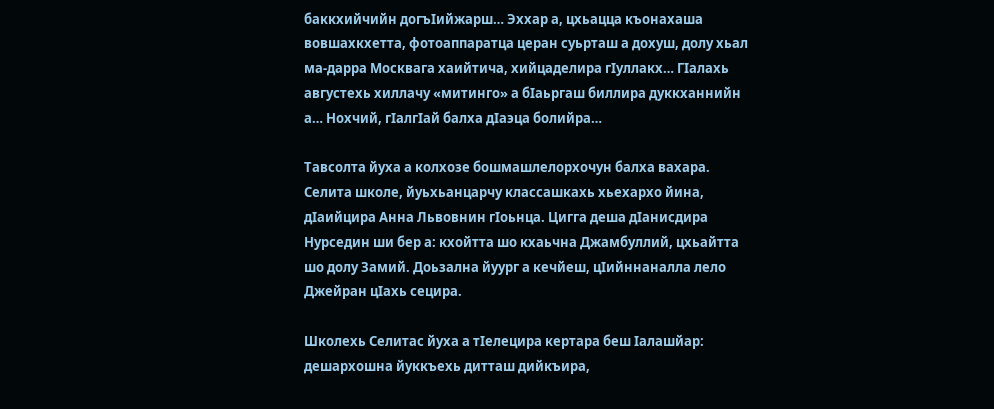баккхийчийн догъIийжарш… Эххар а, цхьацца къонахаша вовшахкхетта, фотоаппаратца церан суьрташ а дохуш, долу хьал ма-дарра Москвага хаийтича, хийцаделира гIуллакх… ГIалахь августехь хиллачу «митинго» а бIаьргаш биллира дуккханнийн а… Нохчий, гIалгIай балха дIаэца болийра…

Тавсолта йуха а колхозе бошмашлелорхочун балха вахара. Селита школе, йуьхьанцарчу классашкахь хьехархо йина, дIаийцира Анна Львовнин гIоьнца. Цигга деша дIанисдира Нурседин ши бер а: кхойтта шо кхаьчна Джамбуллий, цхьайтта шо долу Замий. Доьзална йуург а кечйеш, цIийннаналла лело Джейран цIахь сецира.

Школехь Селитас йуха а тIелецира кертара беш Iалашйар: дешархошна йуккъехь дитташ дийкъира,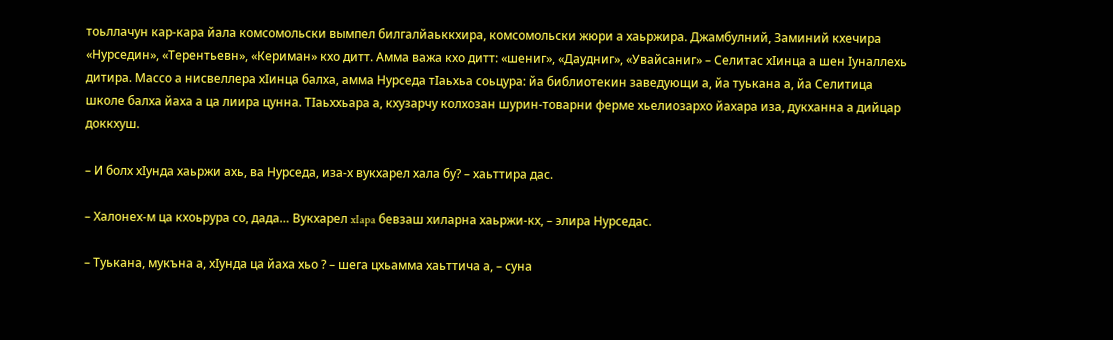тоьллачун кар-кара йала комсомольски вымпел билгалйаьккхира, комсомольски жюри а хаьржира. Джамбулний, Заминий кхечира «Нурседин», «Терентьевн», «Кериман» кхо дитт. Амма важа кхо дитт: «шениг», «Даудниг», «Увайсаниг» – Селитас хIинца а шен Iуналлехь дитира. Массо а нисвеллера хIинца балха, амма Нурседа тIаьхьа соьцура: йа библиотекин заведующи а, йа туькана а, йа Селитица школе балха йаха а ца лиира цунна. ТIаьххьара а, кхузарчу колхозан шурин-товарни ферме хьелиозархо йахара иза, дукханна а дийцар доккхуш.

– И болх хIунда хаьржи ахь, ва Нурседа, иза-х вукхарел хала бу? – хаьттира дас.

– Халонех-м ца кхоьрура со, дада… Вукхарел xIapa бевзаш хиларна хаьржи-кх, – элира Нурседас.

– Туькана, мукъна а, хIунда ца йаха хьо ? – шега цхьамма хаьттича а, – суна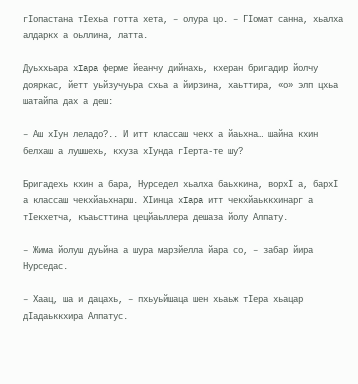гIопастана тIехьа готта хета, – олура цо. – ГIoмат санна, хьалха алдаркх а оьллина, латта.

Дуьххьара xIapa ферме йеанчу дийнахь, кхеран бригадир йолчу дояркас, йетт уьйзучуьра схьа а йирзина, хаьттира, «о» элп цхьа шатайпа дах а деш:

– Аш хIун леладо?.. И итт классаш чекх а йаьхна… шайна кхин белхаш а лушшехь, кхуза хIунда гIерта-те шу?

Бригадехь кхин а бара, Нурседел хьалха баьхкина, ворхI а, бархI а классаш чекхйаьхнарш. ХIинца xIapa итт чекхйаьккхинарг а тIекхетча, къаьсттина цецйаьллера дешаза йолу Алпату.

– Жима йолуш дуьйна а шура марзйелла йара со, – забар йира Нурседас.

– Хаац, ша и дацахь, – пхьуьйшаца шен хьаьж тIера хьацар дIадаьккхира Алпатус.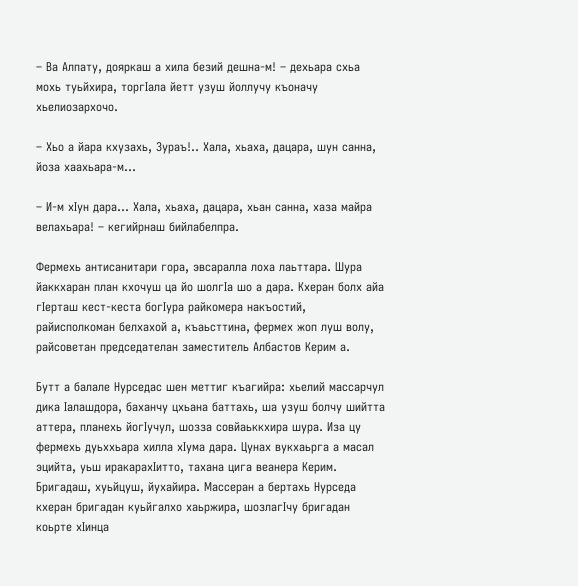– Ва Алпату, дояркаш а хила безий дешна-м! – дехьара схьа мохь туьйхира, торгIала йетт узуш йоллучу къоначу хьелиозархочо.

– Хьо а йара кхузахь, Зураъ!.. Хала, хьаха, дацара, шун санна, йоза хаахьара-м…

– И-м хIун дара… Хала, хьаха, дацара, хьан санна, хаза майра велахьара! – кегийрнаш бийлабелпра.

Фермехь антисанитари гора, эвсаралла лоха лаьттара. Шура йаккхаран план кхочуш ца йо шолгIа шо а дара. Кхеран болх айа гIерташ кест-кеста богIура райкомера накъостий, райисполкоман белхахой а, къаьсттина, фермех жоп луш волу, райсоветан председателан заместитель Албастов Керим а.

Бутт а балале Нурседас шен меттиг къагийра: хьелий массарчул дика Iалашдора, баханчу цхьана баттахь, ша узуш болчу шийтта аттера, планехь йогIучул, шозза совйаьккхира шура. Иза цу фермехь дуьххьара хилла хIума дара. Цунах вукхаьрга а масал эцийта, уьш иракараxIитто, тахана цига веанера Керим. Бригадаш, хуьйцуш, йухайира. Массеран а бертахь Нурседа кхеран бригадан куьйгалхо хаьржира, шозлагIчу бригадан коьрте хIинца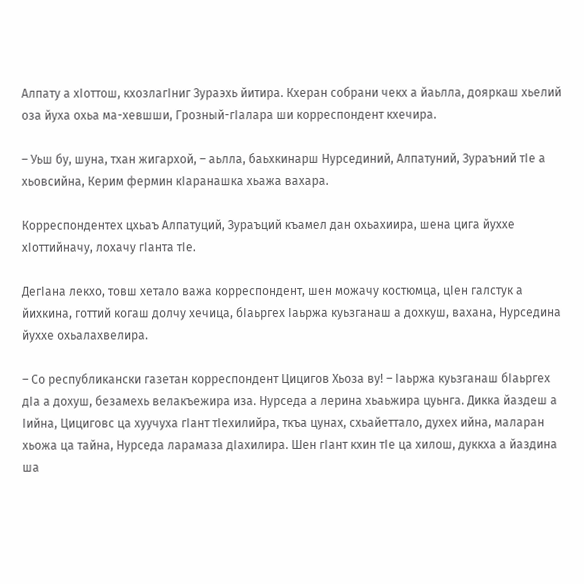Алпату а хIоттош, кхозлагIниг Зураэхь йитира. Кхеран собрани чекх а йаьлла, дояркаш хьелий оза йуха охьа ма-хевшши, Грозный-гIалара ши корреспондент кхечира.

– Уьш бу, шуна, тхан жигархой, – аьлла, баьхкинарш Нурсединий, Алпатуний, Зураъний тIе а хьовсийна, Керим фермин кIаранашка хьажа вахара.

Корреспондентех цхьаъ Алпатуций, Зураъций къамел дан охьахиира, шена цига йуххе хIоттийначу, лохачу гIанта тIе.

ДегIана лекхо, товш хетало важа корреспондент, шен можачу костюмца, цIен галстук а йихкина, готтий когаш долчу хечица, бIаьргех Iаьржа куьзганаш а дохкуш, вахана, Нурседина йуххе охьалахвелира.

– Со республикански газетан корреспондент Цицигов Хьоза ву! – Iаьржа куьзганаш бIаьргех дIа а дохуш, безамехь велакъежира иза. Нурседа а лерина хьаьжира цуьнга. Дикка йаздеш а Iийна, Цициговс ца хуучуха гIант тIехилийра, ткъа цунах, схьайеттало, духех ийна, маларан хьожа ца тайна, Нурседа ларамаза дIахилира. Шен гIант кхин тIе ца хилош, дуккха а йаздина ша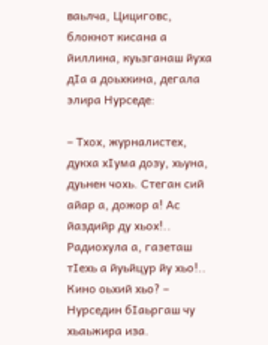ваьлча, Цициговс, блокнот кисана а йиллина, куьзганаш йуха дIа а доьхкина, дегала элира Нурседе:

– Тхох, журналистех, дукха хIума дозу, хьуна, дуьнен чохь. Стеган сий айар а, дожор а! Ас йаздийр ду хьох!.. Радиохула а, газеташ тIехь а йуьйцур йу хьо!.. Кино оьхий хьо? – Нурседин бIаьргаш чу хьаьжира иза.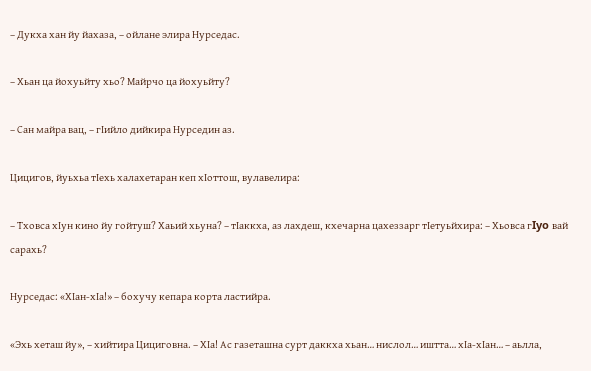– Дукха хан йу йахаза, – ойлане элира Нурседас.

– Хьан ца йохуьйту хьо? Майрчо ца йохуьйту?

– Сан майра вац, – гIийло дийкира Нурседин аз.

Цицигов, йуьхьа тIехь халахетаран кеп хIоттош, вулавелира:

– Тховса хIун кино йу гойтуш? Хаьий хьуна? – тIaккxa, аз лахдеш, кхечарна цахеззарг тIетуьйхира: – Хьовса гIyo вай сарахь?

Нурседас: «ХIан-хIа!» – бохучу кепара корта ластийра.

«Эхь хеташ йу», – хийтира Цициговна. – ХIа! Ас газеташна сурт даккха хьан… нислол… иштта… хIа-хIан… – аьлла,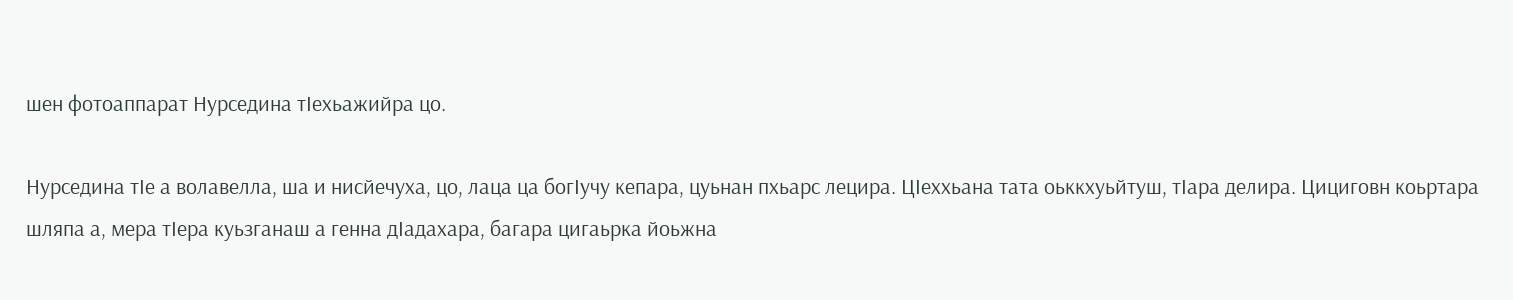шен фотоаппарат Нурседина тIехьажийра цо.

Нурседина тIе а волавелла, ша и нисйечуха, цо, лаца ца богIучу кепара, цуьнан пхьарс лецира. ЦIеххьана тата оьккхуьйтуш, тIара делира. Цициговн коьртара шляпа а, мера тIера куьзганаш а генна дIадахара, багара цигаьрка йоьжна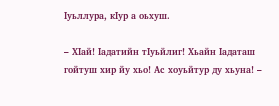Iуьллура, кIур а оьхуш.

– ХIай! Iадатийн тIуьйлиг! Хьайн Iадаташ гойтуш хир йу хьо! Ас хоуьйтур ду хьуна! –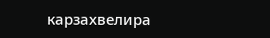карзахвелира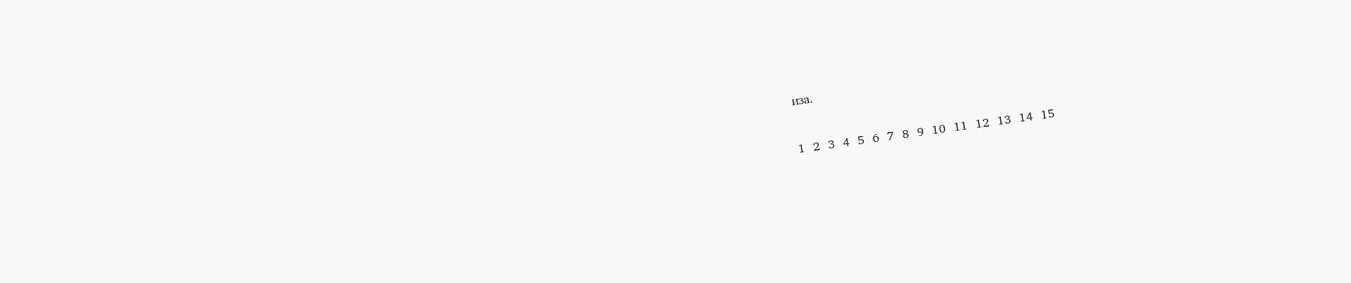иза.

1  2  3  4  5  6  7  8  9  10  11  12  13  14  15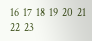16  17  18  19  20  21  22  23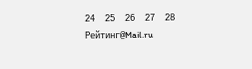24  25  26  27  28
Рейтинг@Mail.ru